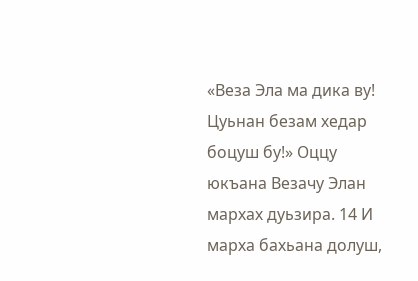«Веза Эла ма дика ву! Цуьнан безам хедар боцуш бу!» Оццу юкъана Везачу Элан мархах дуьзира. 14 И марха бахьана долуш,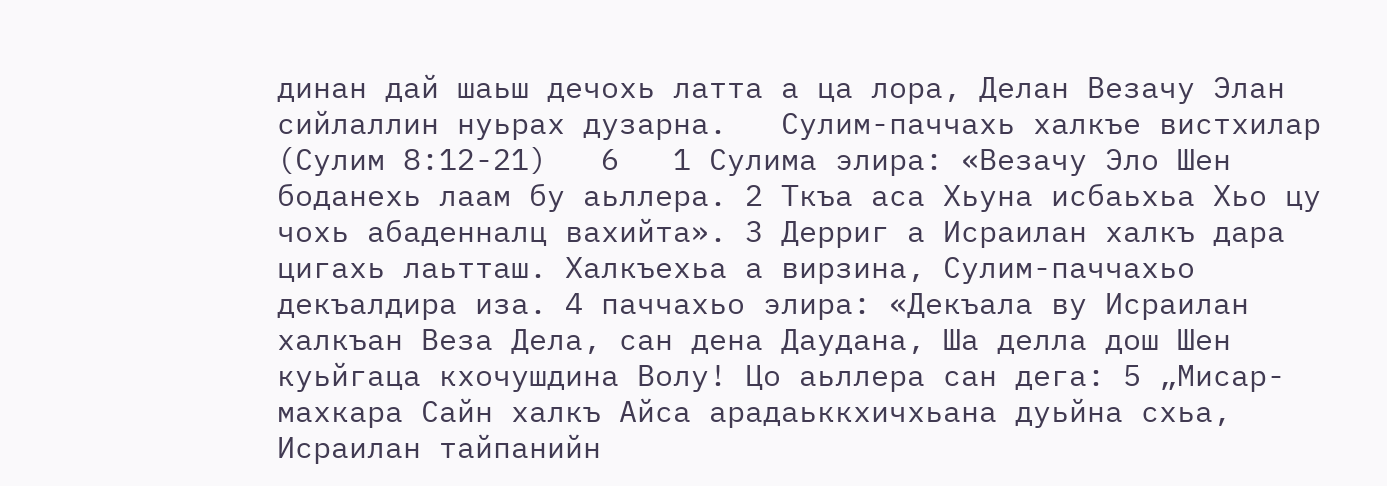динан дай шаьш дечохь латта а ца лора, Делан Везачу Элан сийлаллин нуьрах дузарна.   Сулим-паччахь халкъе вистхилар   (Сулим 8:12-21)   6   1 Сулима элира: «Везачу Эло Шен боданехь лаам бу аьллера. 2 Ткъа аса Хьуна исбаьхьа Хьо цу чохь абаденналц вахийта». 3 Дерриг а Исраилан халкъ дара цигахь лаьтташ. Халкъехьа а вирзина, Сулим-паччахьо декъалдира иза. 4 паччахьо элира: «Декъала ву Исраилан халкъан Веза Дела, сан дена Даудана, Ша делла дош Шен куьйгаца кхочушдина Волу! Цо аьллера сан дега: 5 „Мисар-махкара Сайн халкъ Айса арадаьккхичхьана дуьйна схьа, Исраилан тайпанийн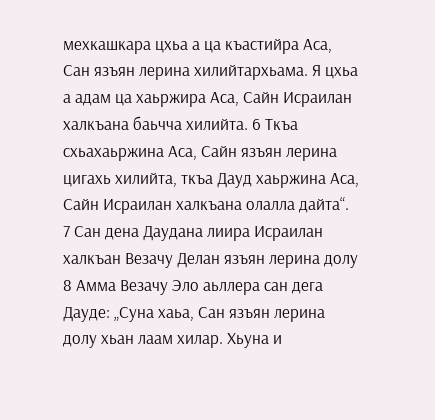мехкашкара цхьа а ца къастийра Аса, Сан язъян лерина хилийтархьама. Я цхьа а адам ца хаьржира Аса, Сайн Исраилан халкъана баьчча хилийта. 6 Ткъа схьахаьржина Аса, Сайн язъян лерина цигахь хилийта, ткъа Дауд хаьржина Аса, Сайн Исраилан халкъана олалла дайта“. 7 Сан дена Даудана лиира Исраилан халкъан Везачу Делан язъян лерина долу 8 Амма Везачу Эло аьллера сан дега Дауде: „Суна хаьа, Сан язъян лерина долу хьан лаам хилар. Хьуна и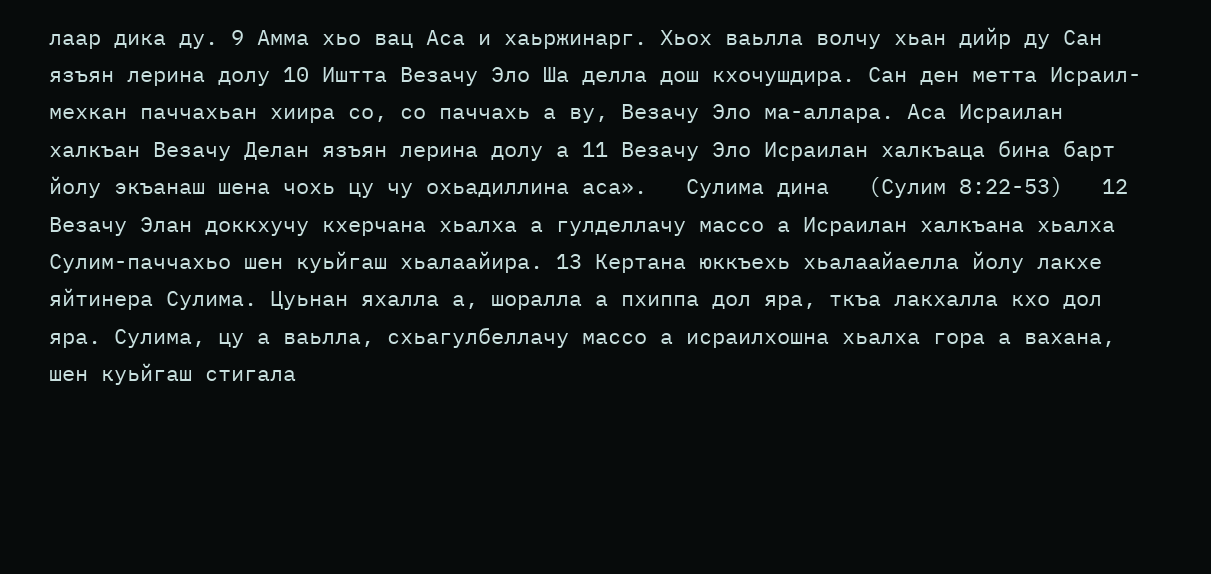лаар дика ду. 9 Амма хьо вац Аса и хаьржинарг. Хьох ваьлла волчу хьан дийр ду Сан язъян лерина долу 10 Иштта Везачу Эло Ша делла дош кхочушдира. Сан ден метта Исраил-мехкан паччахьан хиира со, со паччахь а ву, Везачу Эло ма-аллара. Аса Исраилан халкъан Везачу Делан язъян лерина долу а 11 Везачу Эло Исраилан халкъаца бина барт йолу экъанаш шена чохь цу чу охьадиллина аса».   Сулима дина   (Сулим 8:22-53)   12 Везачу Элан доккхучу кхерчана хьалха а гулделлачу массо а Исраилан халкъана хьалха Сулим-паччахьо шен куьйгаш хьалаайира. 13 Кертана юккъехь хьалаайаелла йолу лакхе яйтинера Сулима. Цуьнан яхалла а, шоралла а пхиппа дол яра, ткъа лакхалла кхо дол яра. Сулима, цу а ваьлла, схьагулбеллачу массо а исраилхошна хьалха гора а вахана, шен куьйгаш стигала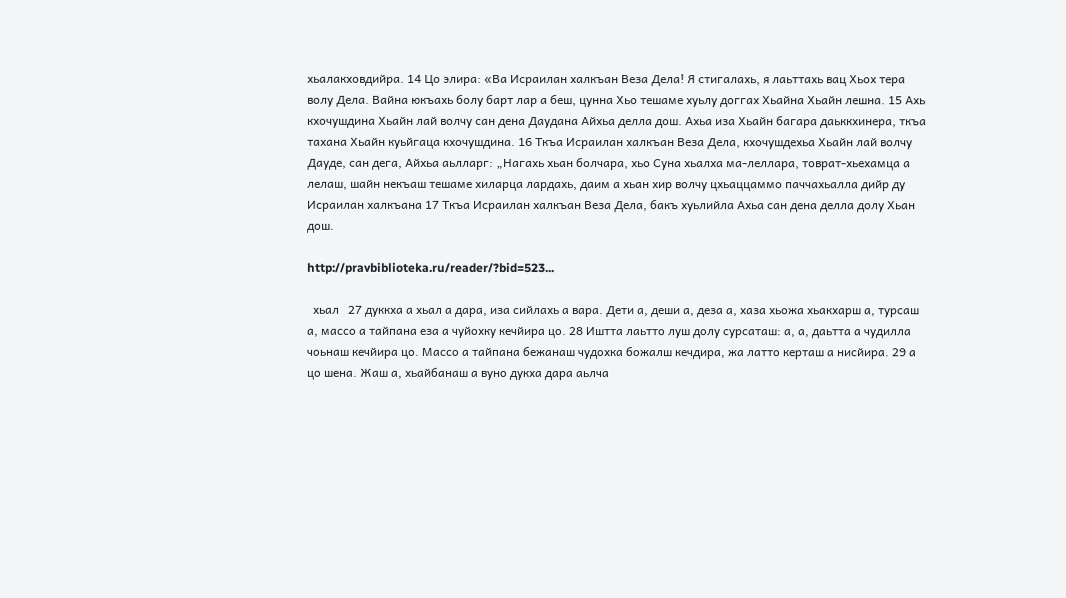хьалакховдийра. 14 Цо элира: «Ва Исраилан халкъан Веза Дела! Я стигалахь, я лаьттахь вац Хьох тера волу Дела. Вайна юкъахь болу барт лар а беш, цунна Хьо тешаме хуьлу доггах Хьайна Хьайн лешна. 15 Ахь кхочушдина Хьайн лай волчу сан дена Даудана Айхьа делла дош. Ахьа иза Хьайн багара даьккхинера, ткъа тахана Хьайн куьйгаца кхочушдина. 16 Ткъа Исраилан халкъан Веза Дела, кхочушдехьа Хьайн лай волчу Дауде, сан дега, Айхьа аьлларг: „Нагахь хьан болчара, хьо Суна хьалха ма-леллара, товрат-хьехамца а лелаш, шайн некъаш тешаме хиларца лардахь, даим а хьан хир волчу цхьаццаммо паччахьалла дийр ду Исраилан халкъана 17 Ткъа Исраилан халкъан Веза Дела, бакъ хуьлийла Ахьа сан дена делла долу Хьан дош.

http://pravbiblioteka.ru/reader/?bid=523...

  хьал   27 дуккха а хьал а дара, иза сийлахь а вара. Дети а, деши а, деза а, хаза хьожа хьакхарш а, турсаш а, массо а тайпана еза а чуйохку кечйира цо. 28 Иштта лаьтто луш долу сурсаташ: а, а, даьтта а чудилла чоьнаш кечйира цо. Массо а тайпана бежанаш чудохка божалш кечдира, жа латто керташ а нисйира. 29 а цо шена. Жаш а, хьайбанаш а вуно дукха дара аьлча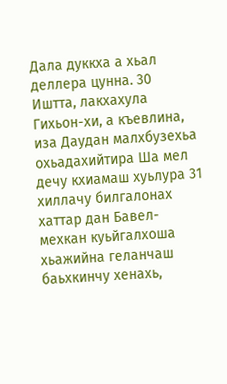Дала дуккха а хьал деллера цунна. 30 Иштта, лакхахула Гихьон-хи, а къевлина, иза Даудан малхбузехьа охьадахийтира Ша мел дечу кхиамаш хуьлура 31 хиллачу билгалонах хаттар дан Бавел-мехкан куьйгалхоша хьажийна геланчаш баьхкинчу хенахь,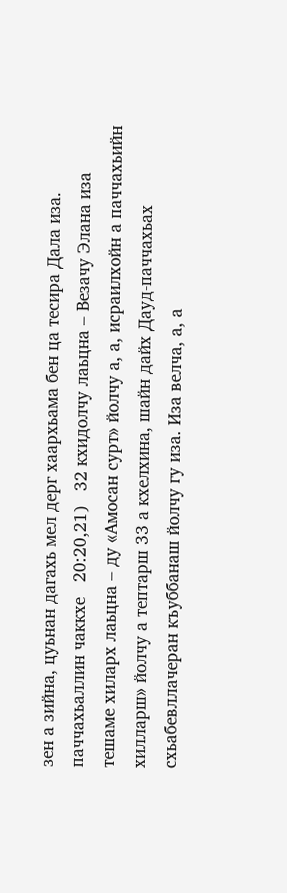зен а зийна, цуьнан дагахь мел дерг хаархьама бен ца тесира Дала иза.   паччахьаллин чаккхе   20:20,21)   32 кхидолчу лаьцна – Везачу Элана иза тешаме хиларх лаьцна – ду «Амосан сурт» йолчу а, а, исраилхойн а паччахьийн хилларш» йолчу а тептарш 33 а кхелхина, шайн дайх Дауд-паччахьах схьабевллачеран къуббанаш йолчу гу иза. Иза велча, а, а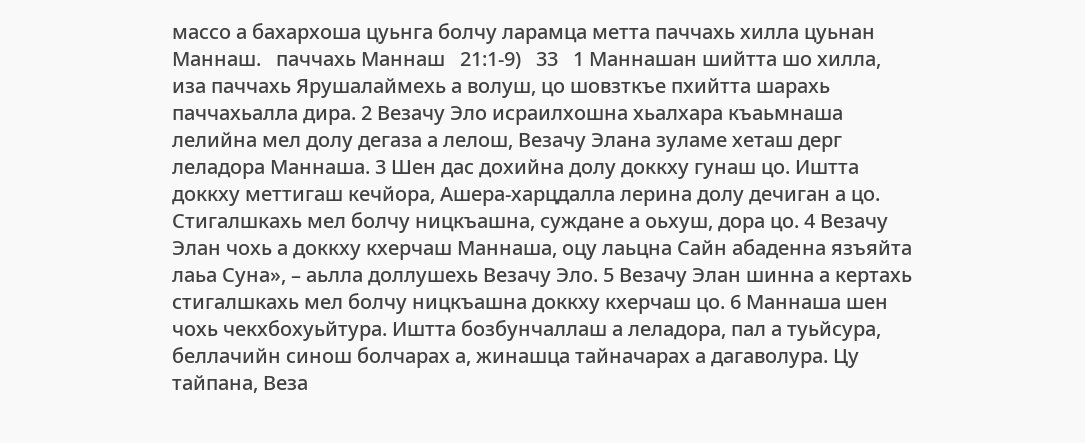массо а бахархоша цуьнга болчу ларамца метта паччахь хилла цуьнан Маннаш.   паччахь Маннаш   21:1-9)   33   1 Маннашан шийтта шо хилла, иза паччахь Ярушалаймехь а волуш, цо шовзткъе пхийтта шарахь паччахьалла дира. 2 Везачу Эло исраилхошна хьалхара къаьмнаша лелийна мел долу дегаза а лелош, Везачу Элана зуламе хеташ дерг леладора Маннаша. 3 Шен дас дохийна долу доккху гунаш цо. Иштта доккху меттигаш кечйора, Ашера-харцдалла лерина долу дечиган а цо. Стигалшкахь мел болчу ницкъашна, суждане а оьхуш, дора цо. 4 Везачу Элан чохь а доккху кхерчаш Маннаша, оцу лаьцна Сайн абаденна язъяйта лаьа Суна», – аьлла доллушехь Везачу Эло. 5 Везачу Элан шинна а кертахь стигалшкахь мел болчу ницкъашна доккху кхерчаш цо. 6 Маннаша шен чохь чекхбохуьйтура. Иштта бозбунчаллаш а леладора, пал а туьйсура, беллачийн синош болчарах а, жинашца тайначарах а дагаволура. Цу тайпана, Веза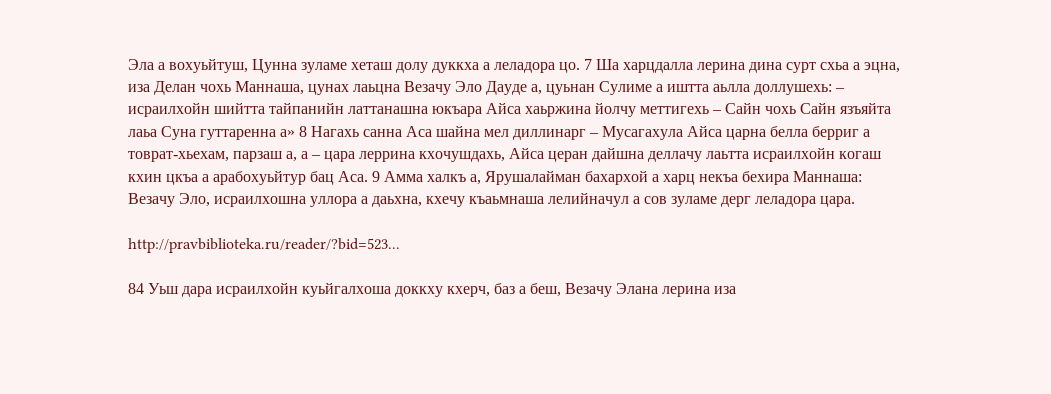Эла а вохуьйтуш, Цунна зуламе хеташ долу дуккха а леладора цо. 7 Ша харцдалла лерина дина сурт схьа а эцна, иза Делан чохь Маннаша, цунах лаьцна Везачу Эло Дауде а, цуьнан Сулиме а иштта аьлла доллушехь: – исраилхойн шийтта тайпанийн латтанашна юкъара Айса хаьржина йолчу меттигехь – Сайн чохь Сайн язъяйта лаьа Суна гуттаренна а» 8 Нагахь санна Аса шайна мел диллинарг – Мусагахула Айса царна белла берриг а товрат-хьехам, парзаш а, а – цара леррина кхочушдахь, Айса церан дайшна деллачу лаьтта исраилхойн когаш кхин цкъа а арабохуьйтур бац Аса. 9 Амма халкъ а, Ярушалайман бахархой а харц некъа бехира Маннаша: Везачу Эло, исраилхошна уллора а даьхна, кхечу къаьмнаша лелийначул а сов зуламе дерг леладора цара.

http://pravbiblioteka.ru/reader/?bid=523...

84 Уьш дара исраилхойн куьйгалхоша доккху кхерч, баз а беш, Везачу Элана лерина иза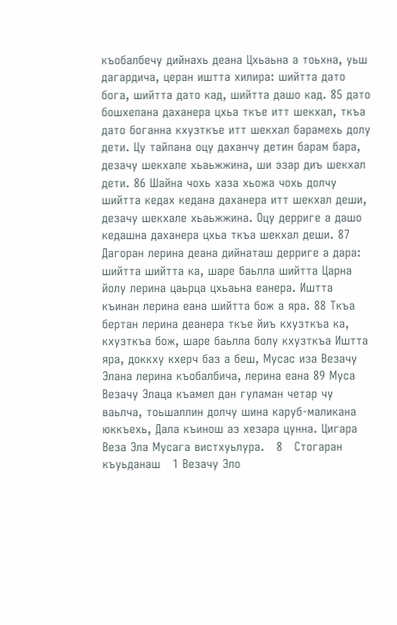къобалбечу дийнахь деана Цхьаьна а тоьхна, уьш дагардича, церан иштта хилира: шийтта дато бога, шийтта дато кад, шийтта дашо кад. 85 дато бошхепана даханера цхьа ткъе итт шекхал, ткъа дато боганна кхузткъе итт шекхал барамехь долу дети. Цу тайпана оцу даханчу детин барам бара, дезачу шекхале хьаьжжина, ши эзар диъ шекхал дети. 86 Шайна чохь хаза хьожа чохь долчу шийтта кедах кедана даханера итт шекхал деши, дезачу шекхале хьаьжжина. Оцу дерриге а дашо кедашна даханера цхьа ткъа шекхал деши. 87 Дагоран лерина деана дийнаташ дерриге а дара: шийтта шийтта ка, шаре баьлла шийтта Царна йолу лерина цаьрца цхьаьна еанера. Иштта къинан лерина еана шийтта бож а яра. 88 Ткъа бертан лерина деанера ткъе йиъ кхузткъа ка, кхузткъа бож, шаре баьлла болу кхузткъа Иштта яра, доккху кхерч баз а беш, Мусас иза Везачу Элана лерина къобалбича, лерина еана 89 Муса Везачу Элаца къамел дан гуламан четар чу ваьлча, тоьшаллин долчу шина каруб-маликана юккъехь, Дала къинош аз хезара цунна. Цигара Веза Эла Мусага вистхуьлура.   8   Стогаран къуьданаш   1 Везачу Эло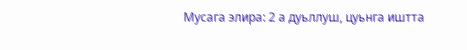Мусага элира: 2 а дуьллуш, цуьнга иштта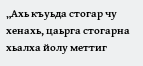„Ахь къуьда стогар чу хенахь, цаьрга стогарна хьалха йолу меттиг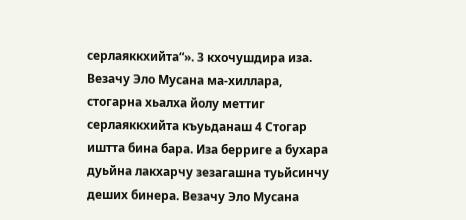серлаяккхийта“». 3 кхочушдира иза. Везачу Эло Мусана ма-хиллара, стогарна хьалха йолу меттиг серлаяккхийта къуьданаш 4 Стогар иштта бина бара. Иза берриге а бухара дуьйна лакхарчу зезагашна туьйсинчу деших бинера. Везачу Эло Мусана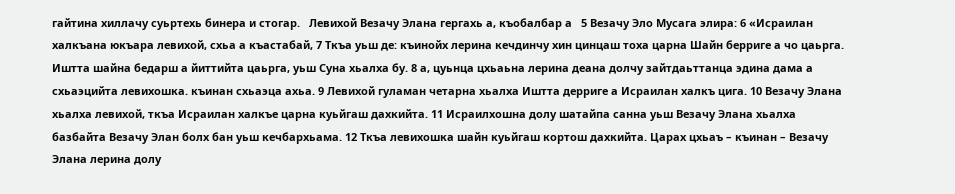гайтина хиллачу суьртехь бинера и стогар.   Левихой Везачу Элана гергахь а, къобалбар а   5 Везачу Эло Мусага элира: 6 «Исраилан халкъана юкъара левихой, схьа а къастабай, 7 Ткъа уьш де: къинойх лерина кечдинчу хин цинцаш тоха царна Шайн берриге а чо цаьрга. Иштта шайна бедарш а йиттийта цаьрга, уьш Суна хьалха бу. 8 а, цуьнца цхьаьна лерина деана долчу зайтдаьттанца эдина дама а схьаэцийта левихошка. къинан схьаэца ахьа. 9 Левихой гуламан четарна хьалха Иштта дерриге а Исраилан халкъ цига. 10 Везачу Элана хьалха левихой, ткъа Исраилан халкъе царна куьйгаш дахкийта. 11 Исраилхошна долу шатайпа санна уьш Везачу Элана хьалха базбайта Везачу Элан болх бан уьш кечбархьама. 12 Ткъа левихошка шайн куьйгаш кортош дахкийта. Царах цхьаъ – къинан – Везачу Элана лерина долу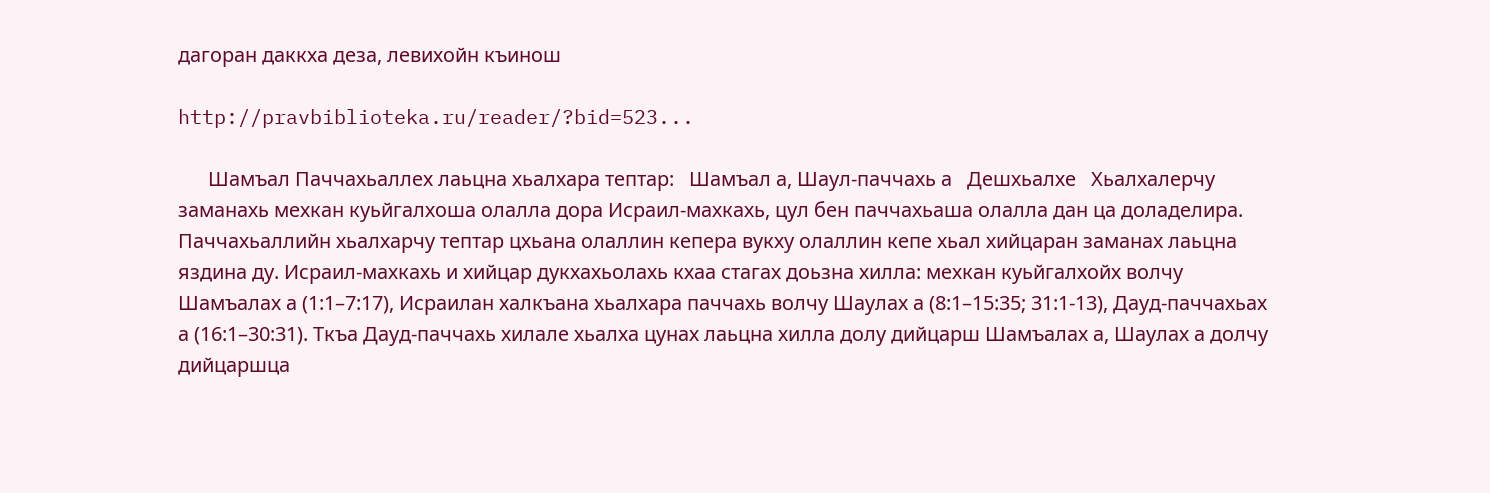дагоран даккха деза, левихойн къинош

http://pravbiblioteka.ru/reader/?bid=523...

      Шамъал Паччахьаллех лаьцна хьалхара тептар:   Шамъал а, Шаул-паччахь а   Дешхьалхе   Хьалхалерчу заманахь мехкан куьйгалхоша олалла дора Исраил-махкахь, цул бен паччахьаша олалла дан ца доладелира. Паччахьаллийн хьалхарчу тептар цхьана олаллин кепера вукху олаллин кепе хьал хийцаран заманах лаьцна яздина ду. Исраил-махкахь и хийцар дукхахьолахь кхаа стагах доьзна хилла: мехкан куьйгалхойх волчу Шамъалах а (1:1–7:17), Исраилан халкъана хьалхара паччахь волчу Шаулах а (8:1–15:35; 31:1-13), Дауд-паччахьах а (16:1–30:31). Ткъа Дауд-паччахь хилале хьалха цунах лаьцна хилла долу дийцарш Шамъалах а, Шаулах а долчу дийцаршца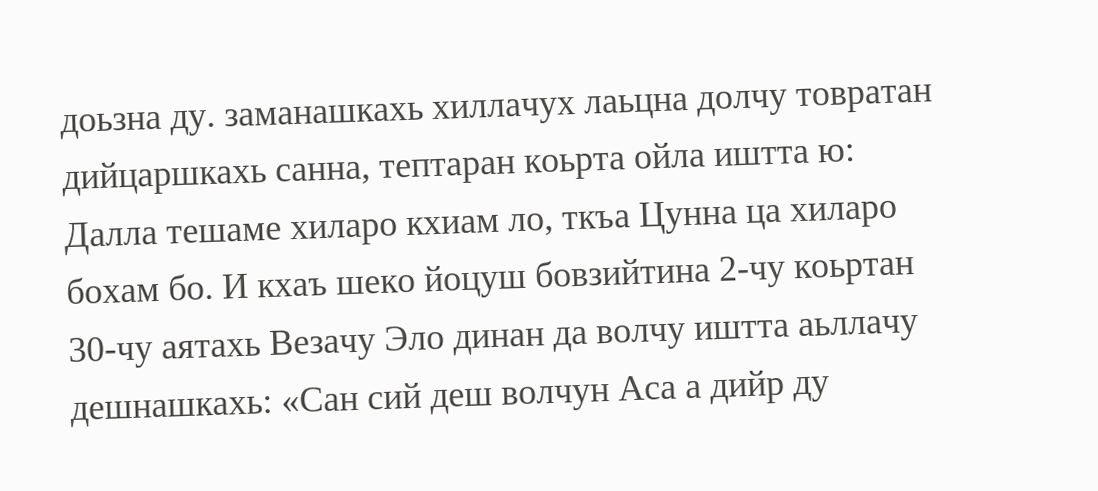доьзна ду. заманашкахь хиллачух лаьцна долчу товратан дийцаршкахь санна, тептаран коьрта ойла иштта ю: Далла тешаме хиларо кхиам ло, ткъа Цунна ца хиларо бохам бо. И кхаъ шеко йоцуш бовзийтина 2-чу коьртан 30-чу аятахь Везачу Эло динан да волчу иштта аьллачу дешнашкахь: «Сан сий деш волчун Аса а дийр ду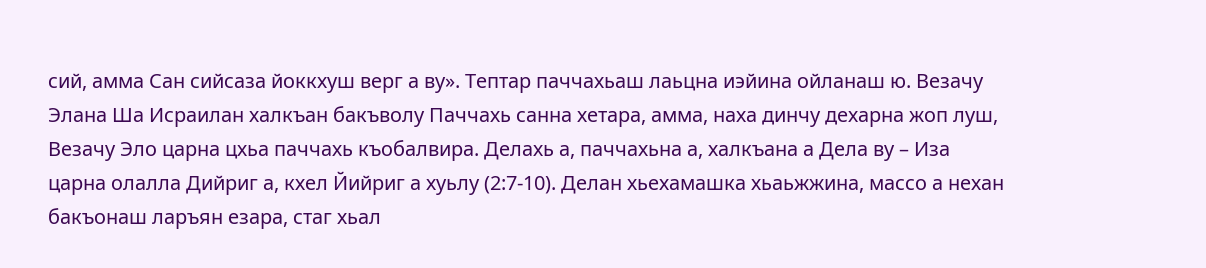сий, амма Сан сийсаза йоккхуш верг а ву». Тептар паччахьаш лаьцна иэйина ойланаш ю. Везачу Элана Ша Исраилан халкъан бакъволу Паччахь санна хетара, амма, наха динчу дехарна жоп луш, Везачу Эло царна цхьа паччахь къобалвира. Делахь а, паччахьна а, халкъана а Дела ву – Иза царна олалла Дийриг а, кхел Йийриг а хуьлу (2:7-10). Делан хьехамашка хьаьжжина, массо а нехан бакъонаш ларъян езара, стаг хьал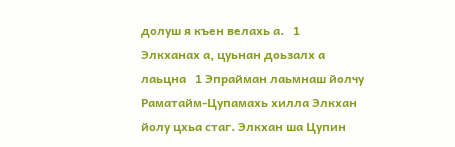долуш я къен велахь а.   1   Элкханах а, цуьнан доьзалх а лаьцна   1 Эпрайман лаьмнаш йолчу Раматайм-Цупамахь хилла Элкхан йолу цхьа стаг. Элкхан ша Цупин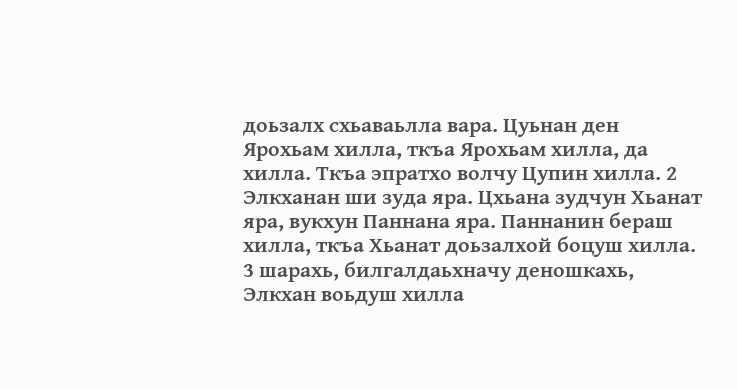доьзалх схьаваьлла вара. Цуьнан ден Ярохьам хилла, ткъа Ярохьам хилла, да хилла. Ткъа эпратхо волчу Цупин хилла. 2 Элкханан ши зуда яра. Цхьана зудчун Хьанат яра, вукхун Паннана яра. Паннанин бераш хилла, ткъа Хьанат доьзалхой боцуш хилла. 3 шарахь, билгалдаьхначу деношкахь, Элкхан воьдуш хилла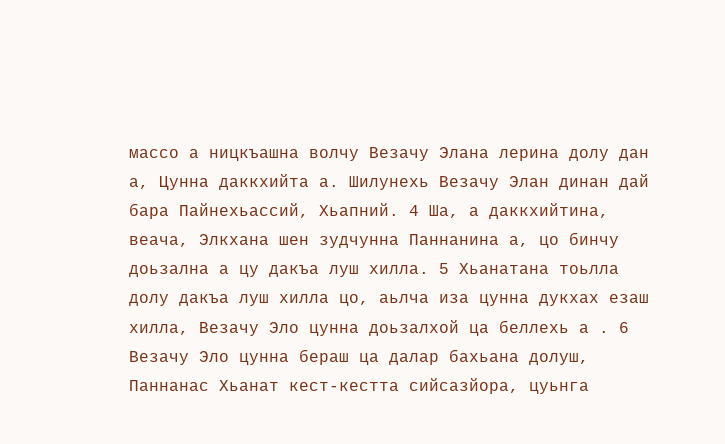массо а ницкъашна волчу Везачу Элана лерина долу дан а, Цунна даккхийта а. Шилунехь Везачу Элан динан дай бара Пайнехьассий, Хьапний. 4 Ша, а даккхийтина, веача, Элкхана шен зудчунна Паннанина а, цо бинчу доьзална а цу дакъа луш хилла. 5 Хьанатана тоьлла долу дакъа луш хилла цо, аьлча иза цунна дукхах езаш хилла, Везачу Эло цунна доьзалхой ца беллехь а . 6 Везачу Эло цунна бераш ца далар бахьана долуш, Паннанас Хьанат кест-кестта сийсазйора, цуьнга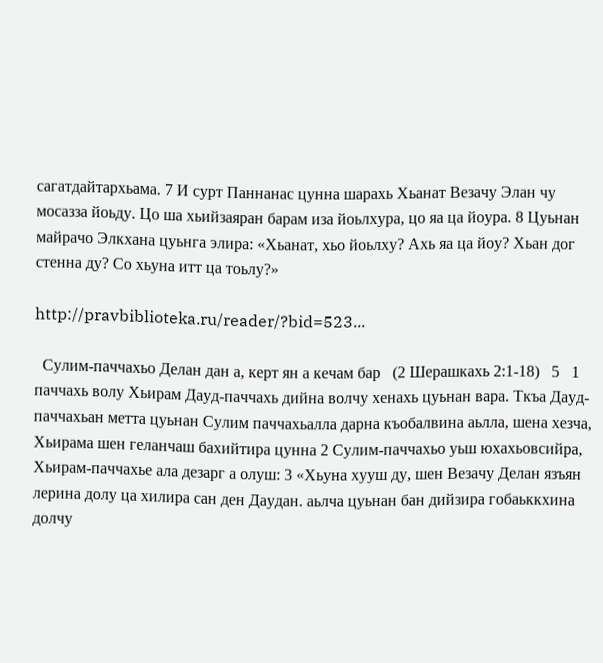сагатдайтархьама. 7 И сурт Паннанас цунна шарахь Хьанат Везачу Элан чу мосазза йоьду. Цо ша хьийзаяран барам иза йоьлхура, цо яа ца йоура. 8 Цуьнан майрачо Элкхана цуьнга элира: «Хьанат, хьо йоьлху? Ахь яа ца йоу? Хьан дог стенна ду? Со хьуна итт ца тоьлу?»

http://pravbiblioteka.ru/reader/?bid=523...

  Сулим-паччахьо Делан дан а, керт ян а кечам бар   (2 Шерашкахь 2:1-18)   5   1 паччахь волу Хьирам Дауд-паччахь дийна волчу хенахь цуьнан вара. Ткъа Дауд-паччахьан метта цуьнан Сулим паччахьалла дарна къобалвина аьлла, шена хезча, Хьирама шен геланчаш бахийтира цунна 2 Сулим-паччахьо уьш юхахьовсийра, Хьирам-паччахье ала дезарг а олуш: 3 «Хьуна хууш ду, шен Везачу Делан язъян лерина долу ца хилира сан ден Даудан. аьлча цуьнан бан дийзира гобаьккхина долчу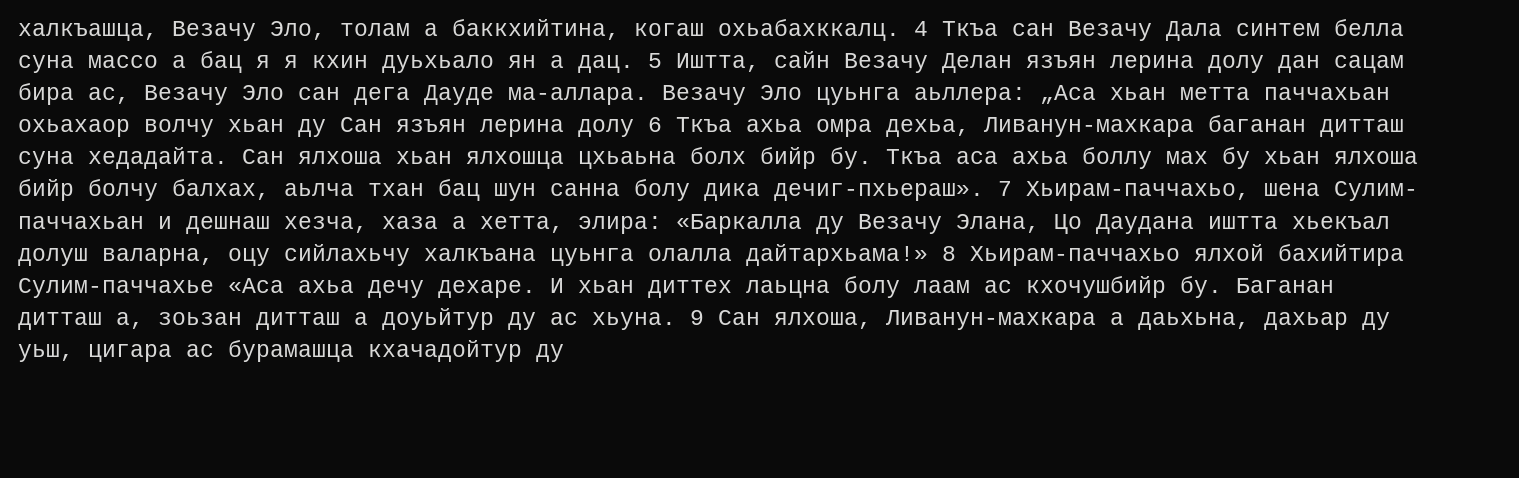халкъашца, Везачу Эло, толам а баккхийтина, когаш охьабахккалц. 4 Ткъа сан Везачу Дала синтем белла суна массо а бац я я кхин дуьхьало ян а дац. 5 Иштта, сайн Везачу Делан язъян лерина долу дан сацам бира ас, Везачу Эло сан дега Дауде ма-аллара. Везачу Эло цуьнга аьллера: „Аса хьан метта паччахьан охьахаор волчу хьан ду Сан язъян лерина долу 6 Ткъа ахьа омра дехьа, Ливанун-махкара баганан дитташ суна хедадайта. Сан ялхоша хьан ялхошца цхьаьна болх бийр бу. Ткъа аса ахьа боллу мах бу хьан ялхоша бийр болчу балхах, аьлча тхан бац шун санна болу дика дечиг-пхьераш». 7 Хьирам-паччахьо, шена Сулим-паччахьан и дешнаш хезча, хаза а хетта, элира: «Баркалла ду Везачу Элана, Цо Даудана иштта хьекъал долуш валарна, оцу сийлахьчу халкъана цуьнга олалла дайтархьама!» 8 Хьирам-паччахьо ялхой бахийтира Сулим-паччахье «Аса ахьа дечу дехаре. И хьан диттех лаьцна болу лаам ас кхочушбийр бу. Баганан дитташ а, зоьзан дитташ а доуьйтур ду ас хьуна. 9 Сан ялхоша, Ливанун-махкара а даьхьна, дахьар ду уьш, цигара ас бурамашца кхачадойтур ду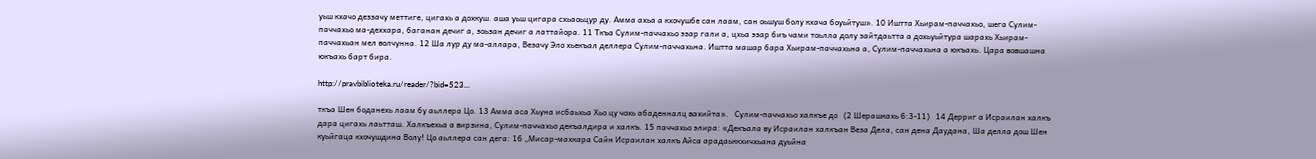уьш кхачо деззачу меттиге, цигахь а дохкуш. аша уьш цигара схьаоьцур ду. Амма ахьа а кхочушбе сан лаам, сан оьшуш болу кхача боуьйтуш». 10 Иштта Хьирам-паччахьо, шега Сулим-паччахьо ма-деххара, баганан дечиг а, зоьзан дечиг а латтайора. 11 Ткъа Сулим-паччахьо эзар гали а, цхьа эзар биъ чами тоьлла долу зайтдаьтта а дохьуьйтура шарахь Хьирам-паччахьан мел волчунна. 12 Ша лур ду ма-аллара, Везачу Эло хьекъал деллера Сулим-паччахьна. Иштта машар бара Хьирам-паччахьна а, Сулим-паччахьна а юкъахь. Цара вовшашна юкъахь барт бира.

http://pravbiblioteka.ru/reader/?bid=523...

ткъа Шен боданехь лаам бу аьллера Цо. 13 Амма аса Хьуна исбаьхьа Хьо цу чохь абаденналц вахийта».   Сулим-паччахьо халкъе до   (2 Шерашкахь 6:3-11)   14 Дерриг а Исраилан халкъ дара цигахь лаьтташ. Халкъехьа а вирзина, Сулим-паччахьо декъалдира и халкъ. 15 паччахьо элира: «Декъала ву Исраилан халкъан Веза Дела, сан дена Даудана, Ша делла дош Шен куьйгаца кхочушдина Волу! Цо аьллера сан дега: 16 „Мисар-махкара Сайн Исраилан халкъ Айса арадаьккхичхьана дуьйна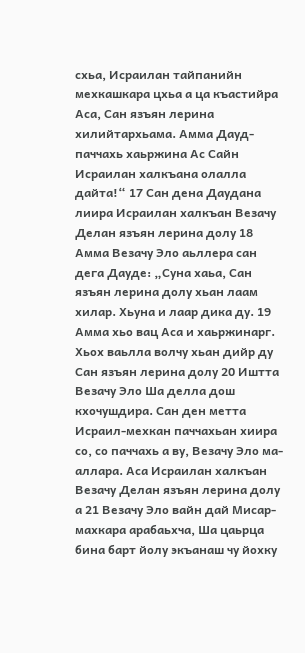схьа, Исраилан тайпанийн мехкашкара цхьа а ца къастийра Аса, Сан язъян лерина хилийтархьама. Амма Дауд-паччахь хаьржина Ас Сайн Исраилан халкъана олалла дайта!“ 17 Сан дена Даудана лиира Исраилан халкъан Везачу Делан язъян лерина долу 18 Амма Везачу Эло аьллера сан дега Дауде: „Суна хаьа, Сан язъян лерина долу хьан лаам хилар. Хьуна и лаар дика ду. 19 Амма хьо вац Аса и хаьржинарг. Хьох ваьлла волчу хьан дийр ду Сан язъян лерина долу 20 Иштта Везачу Эло Ша делла дош кхочушдира. Сан ден метта Исраил-мехкан паччахьан хиира со, со паччахь а ву, Везачу Эло ма-аллара. Аса Исраилан халкъан Везачу Делан язъян лерина долу а 21 Везачу Эло вайн дай Мисар-махкара арабаьхча, Ша цаьрца бина барт йолу экъанаш чу йохку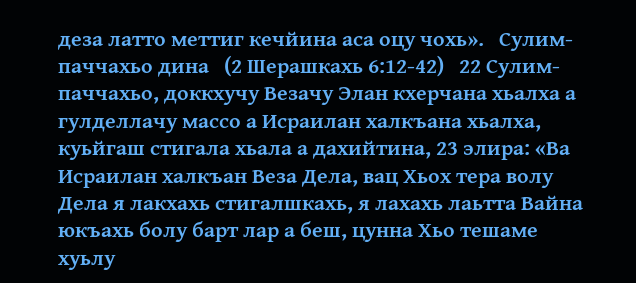деза латто меттиг кечйина аса оцу чохь».   Сулим-паччахьо дина   (2 Шерашкахь 6:12-42)   22 Сулим-паччахьо, доккхучу Везачу Элан кхерчана хьалха а гулделлачу массо а Исраилан халкъана хьалха, куьйгаш стигала хьала а дахийтина, 23 элира: «Ва Исраилан халкъан Веза Дела, вац Хьох тера волу Дела я лакхахь стигалшкахь, я лахахь лаьтта Вайна юкъахь болу барт лар а беш, цунна Хьо тешаме хуьлу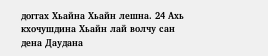доггах Хьайна Хьайн лешна. 24 Ахь кхочушдина Хьайн лай волчу сан дена Даудана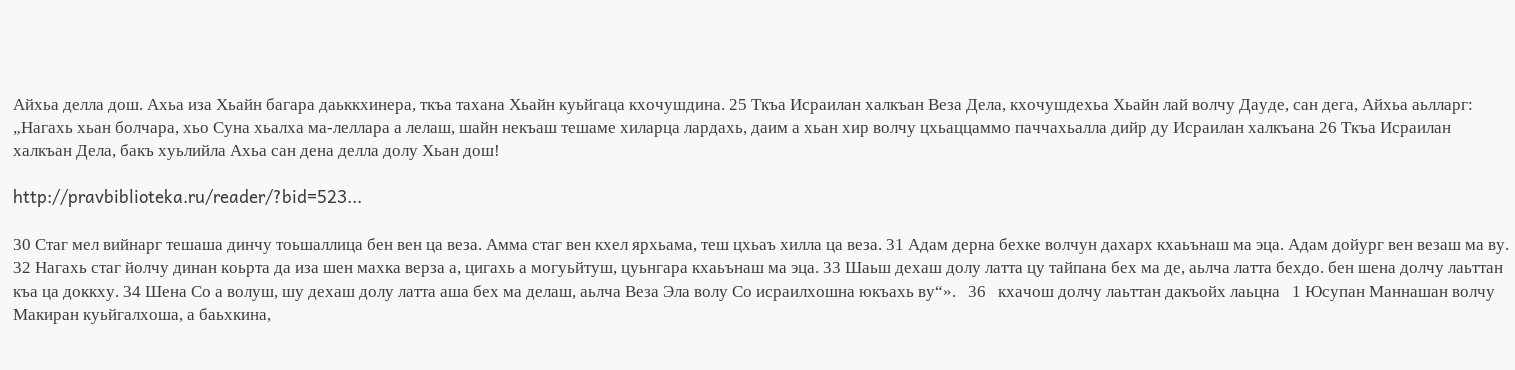Айхьа делла дош. Ахьа иза Хьайн багара даьккхинера, ткъа тахана Хьайн куьйгаца кхочушдина. 25 Ткъа Исраилан халкъан Веза Дела, кхочушдехьа Хьайн лай волчу Дауде, сан дега, Айхьа аьлларг: „Нагахь хьан болчара, хьо Суна хьалха ма-леллара а лелаш, шайн некъаш тешаме хиларца лардахь, даим а хьан хир волчу цхьаццаммо паччахьалла дийр ду Исраилан халкъана 26 Ткъа Исраилан халкъан Дела, бакъ хуьлийла Ахьа сан дена делла долу Хьан дош!

http://pravbiblioteka.ru/reader/?bid=523...

30 Стаг мел вийнарг тешаша динчу тоьшаллица бен вен ца веза. Амма стаг вен кхел ярхьама, теш цхьаъ хилла ца веза. 31 Адам дерна бехке волчун дахарх кхаьънаш ма эца. Адам дойург вен везаш ма ву. 32 Нагахь стаг йолчу динан коьрта да иза шен махка верза а, цигахь а могуьйтуш, цуьнгара кхаьънаш ма эца. 33 Шаьш дехаш долу латта цу тайпана бех ма де, аьлча латта бехдо. бен шена долчу лаьттан къа ца доккху. 34 Шена Со а волуш, шу дехаш долу латта аша бех ма делаш, аьлча Веза Эла волу Со исраилхошна юкъахь ву“».   36   кхачош долчу лаьттан дакъойх лаьцна   1 Юсупан Маннашан волчу Макиран куьйгалхоша, а баьхкина,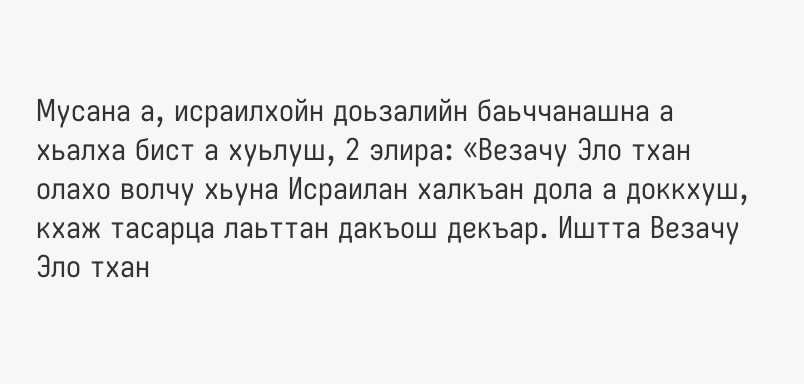Мусана а, исраилхойн доьзалийн баьччанашна а хьалха бист а хуьлуш, 2 элира: «Везачу Эло тхан олахо волчу хьуна Исраилан халкъан дола а доккхуш, кхаж тасарца лаьттан дакъош декъар. Иштта Везачу Эло тхан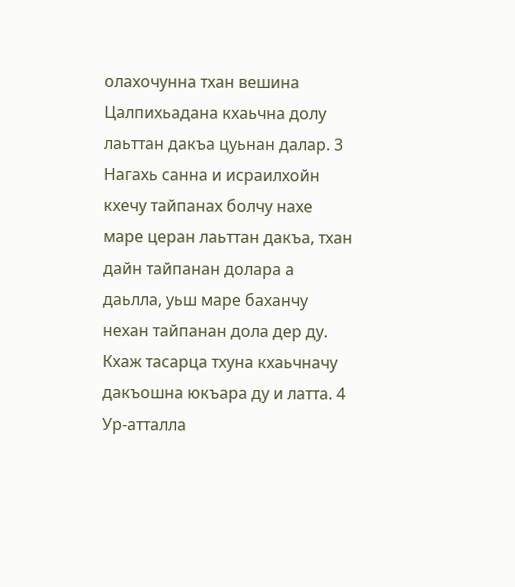олахочунна тхан вешина Цалпихьадана кхаьчна долу лаьттан дакъа цуьнан далар. 3 Нагахь санна и исраилхойн кхечу тайпанах болчу нахе маре церан лаьттан дакъа, тхан дайн тайпанан долара а даьлла, уьш маре баханчу нехан тайпанан дола дер ду. Кхаж тасарца тхуна кхаьчначу дакъошна юкъара ду и латта. 4 Ур-атталла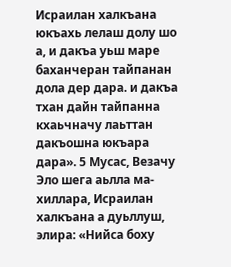Исраилан халкъана юкъахь лелаш долу шо а, и дакъа уьш маре баханчеран тайпанан дола дер дара. и дакъа тхан дайн тайпанна кхаьчначу лаьттан дакъошна юкъара дара». 5 Мусас, Везачу Эло шега аьлла ма-хиллара, Исраилан халкъана а дуьллуш, элира: «Нийса боху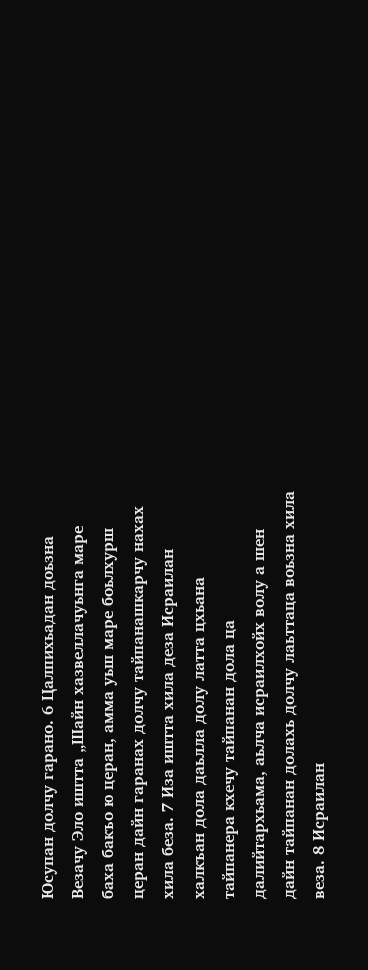Юсупан долчу гарано. 6 Цалпихьадан доьзна Везачу Эло иштта „Шайн хазвеллачуьнга маре баха бакъо ю церан, амма уьш маре боьлхурш церан дайн гаранах долчу тайпанашкарчу нахах хила беза. 7 Иза иштта хила деза Исраилан халкъан дола даьлла долу латта цхьана тайпанера кхечу тайпанан дола ца далийтархьама, аьлча исраилхойх волу а шен дайн тайпанан долахь долчу лаьттаца воьзна хила веза. 8 Исраилан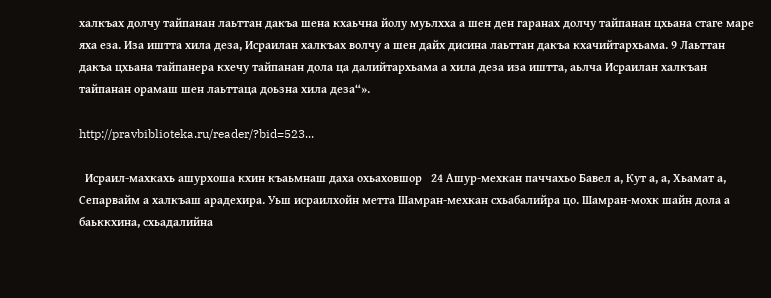халкъах долчу тайпанан лаьттан дакъа шена кхаьчна йолу муьлхха а шен ден гаранах долчу тайпанан цхьана стаге маре яха еза. Иза иштта хила деза, Исраилан халкъах волчу а шен дайх дисина лаьттан дакъа кхачийтархьама. 9 Лаьттан дакъа цхьана тайпанера кхечу тайпанан дола ца далийтархьама а хила деза иза иштта, аьлча Исраилан халкъан тайпанан орамаш шен лаьттаца доьзна хила деза“».

http://pravbiblioteka.ru/reader/?bid=523...

  Исраил-махкахь ашурхоша кхин къаьмнаш даха охьаховшор   24 Ашур-мехкан паччахьо Бавел а, Кут а, а, Хьамат а, Сепарвайм а халкъаш арадехира. Уьш исраилхойн метта Шамран-мехкан схьабалийра цо. Шамран-мохк шайн дола а баьккхина, схьадалийна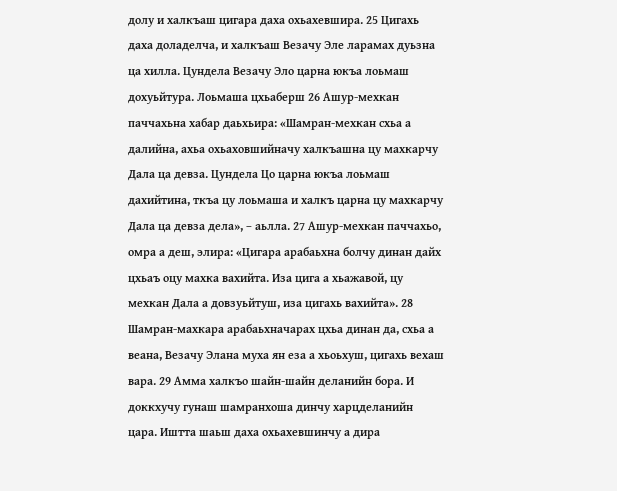долу и халкъаш цигара даха охьахевшира. 25 Цигахь даха доладелча, и халкъаш Везачу Эле ларамах дуьзна ца хилла. Цундела Везачу Эло царна юкъа лоьмаш дохуьйтура. Лоьмаша цхьаберш 26 Ашур-мехкан паччахьна хабар даьхьира: «Шамран-мехкан схьа а далийна, ахьа охьаховшийначу халкъашна цу махкарчу Дала ца девза. Цундела Цо царна юкъа лоьмаш дахийтина, ткъа цу лоьмаша и халкъ царна цу махкарчу Дала ца девза дела», – аьлла. 27 Ашур-мехкан паччахьо, омра а деш, элира: «Цигара арабаьхна болчу динан дайх цхьаъ оцу махка вахийта. Иза цига а хьажавой, цу мехкан Дала а довзуьйтуш, иза цигахь вахийта». 28 Шамран-махкара арабаьхначарах цхьа динан да, схьа а веана, Везачу Элана муха ян еза а хьоьхуш, цигахь вехаш вара. 29 Амма халкъо шайн-шайн деланийн бора. И доккхучу гунаш шамранхоша динчу харцделанийн цара. Иштта шаьш даха охьахевшинчу а дира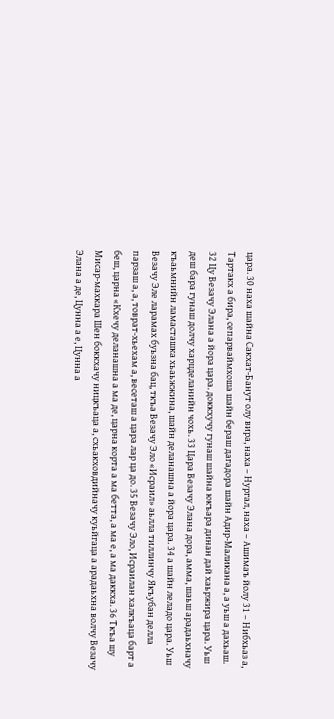цара. 30 наха шайна Сакхат-Банут олу вира, наха – Нургал, наха – Ашимаъ йолу 31 – Нибхьаз а, Тартакх а бира, сепарваймхоша шайн бераш дагадора шайн Адир-Маликана а, а уьш а дахьаш. 32 Цу Везачу Элана а йора цара. доккхучу гунаш шайна юкъара динан дай хаьржира цара. Уьш деш бара гунаш долчу харцделанийн чохь. 33 Цара Везачу Элана дора, амма, шаьш арадаьхначу къаьмнийн ламасташка хьаьжжина, шайн деланашна а йора цара. 34 а шайн леладо цара. Уьш Везачу Эле ларамах буьзна бац, ткъа Везачу Эло «Исраил» аьлла тиллинчу Якъубан делла парзаш а, а, товрат-хьехам а, весеташ а цара лар ца до. 35 Везачу Эло, Исраилан халкъаца барт а беш, царна «Кхечу деланашна а ма де, царна корта а ма бетта, а ма е, а ма даккха. 36 Ткъа шу Мисар-махкара Шен боккхачу ницкъаца а, схьакховдийначу куьйгаца а арадаьхна волчу Везачу Элана а де, Цунна а е, Цунна а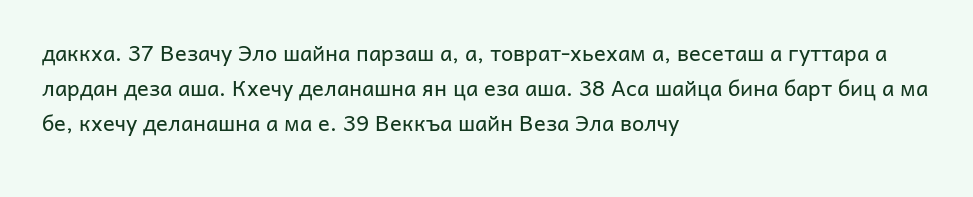даккха. 37 Везачу Эло шайна парзаш а, а, товрат-хьехам а, весеташ а гуттара а лардан деза аша. Кхечу деланашна ян ца еза аша. 38 Аса шайца бина барт биц а ма бе, кхечу деланашна а ма е. 39 Веккъа шайн Веза Эла волчу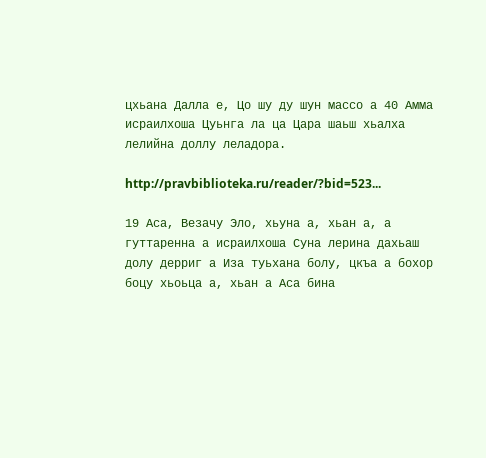цхьана Далла е, Цо шу ду шун массо а 40 Амма исраилхоша Цуьнга ла ца Цара шаьш хьалха лелийна доллу леладора.

http://pravbiblioteka.ru/reader/?bid=523...

19 Аса, Везачу Эло, хьуна а, хьан а, а гуттаренна а исраилхоша Суна лерина дахьаш долу дерриг а Иза туьхана болу, цкъа а бохор боцу хьоьца а, хьан а Аса бина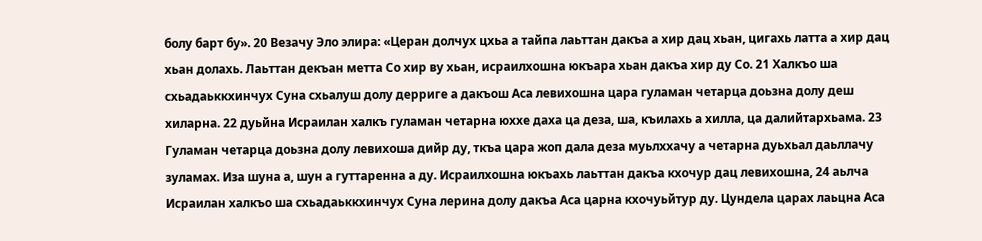болу барт бу». 20 Везачу Эло элира: «Церан долчух цхьа а тайпа лаьттан дакъа а хир дац хьан, цигахь латта а хир дац хьан долахь. Лаьттан декъан метта Со хир ву хьан, исраилхошна юкъара хьан дакъа хир ду Со. 21 Халкъо ша схьадаьккхинчух Суна схьалуш долу дерриге а дакъош Аса левихошна цара гуламан четарца доьзна долу деш хиларна. 22 дуьйна Исраилан халкъ гуламан четарна юххе даха ца деза, ша, къилахь а хилла, ца далийтархьама. 23 Гуламан четарца доьзна долу левихоша дийр ду, ткъа цара жоп дала деза муьлххачу а четарна дуьхьал даьллачу зуламах. Иза шуна а, шун а гуттаренна а ду. Исраилхошна юкъахь лаьттан дакъа кхочур дац левихошна, 24 аьлча Исраилан халкъо ша схьадаьккхинчух Суна лерина долу дакъа Аса царна кхочуьйтур ду. Цундела царах лаьцна Аса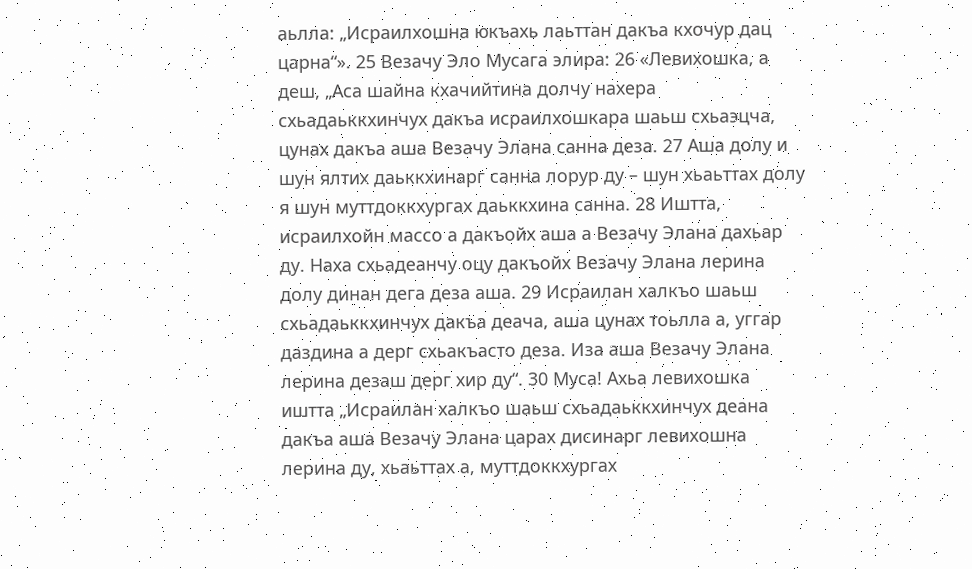аьлла: „Исраилхошна юкъахь лаьттан дакъа кхочур дац царна“». 25 Везачу Эло Мусага элира: 26 «Левихошка, а деш, „Аса шайна кхачийтина долчу нахера схьадаьккхинчух дакъа исраилхошкара шаьш схьаэцча, цунах дакъа аша Везачу Элана санна деза. 27 Аша долу и шун ялтих даьккхинарг санна лорур ду – шун хьаьттах долу я шун муттдоккхургах даьккхина санна. 28 Иштта, исраилхойн массо а дакъойх аша а Везачу Элана дахьар ду. Наха схьадеанчу оцу дакъойх Везачу Элана лерина долу динан дега деза аша. 29 Исраилан халкъо шаьш схьадаьккхинчух дакъа деача, аша цунах тоьлла а, уггар даздина а дерг схьакъасто деза. Иза аша Везачу Элана лерина дезаш дерг хир ду“. 30 Муса! Ахьа левихошка иштта „Исраилан халкъо шаьш схьадаьккхинчух деана дакъа аша Везачу Элана царах дисинарг левихошна лерина ду, хьаьттах а, муттдоккхургах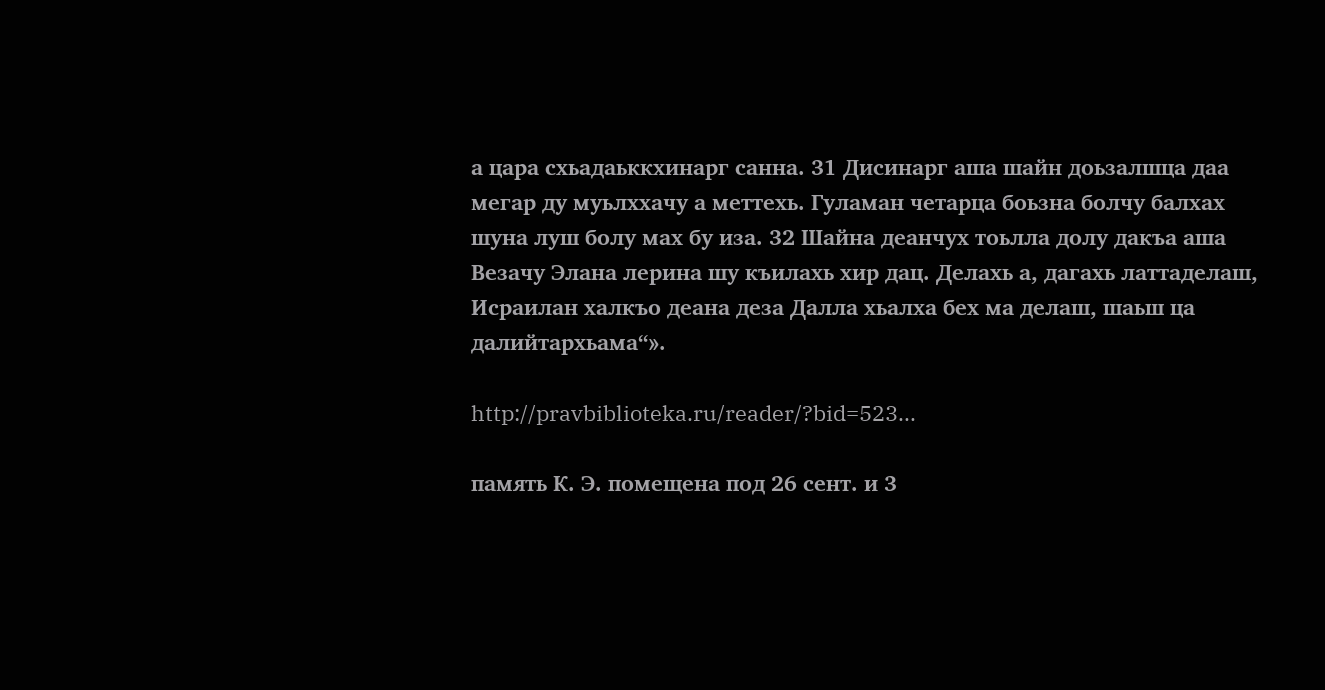а цара схьадаьккхинарг санна. 31 Дисинарг аша шайн доьзалшца даа мегар ду муьлххачу а меттехь. Гуламан четарца боьзна болчу балхах шуна луш болу мах бу иза. 32 Шайна деанчух тоьлла долу дакъа аша Везачу Элана лерина шу къилахь хир дац. Делахь а, дагахь латтаделаш, Исраилан халкъо деана деза Далла хьалха бех ма делаш, шаьш ца далийтархьама“».

http://pravbiblioteka.ru/reader/?bid=523...

память К. Э. помещена под 26 сент. и 3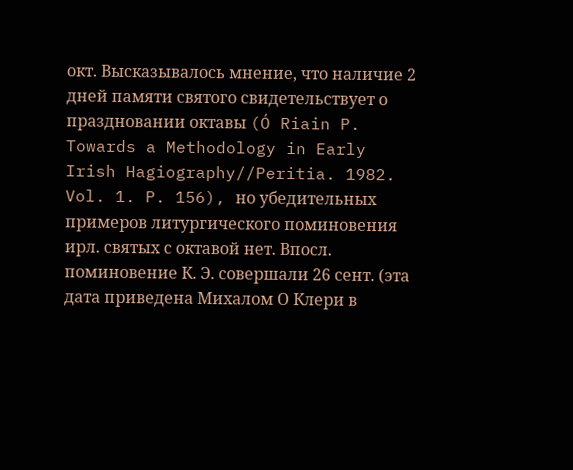окт. Высказывалось мнение, что наличие 2 дней памяти святого свидетельствует о праздновании октавы (Ó Riain P. Towards a Methodology in Early Irish Hagiography//Peritia. 1982. Vol. 1. P. 156), но убедительных примеров литургического поминовения ирл. святых с октавой нет. Впосл. поминовение К. Э. совершали 26 сент. (эта дата приведена Михалом О Клери в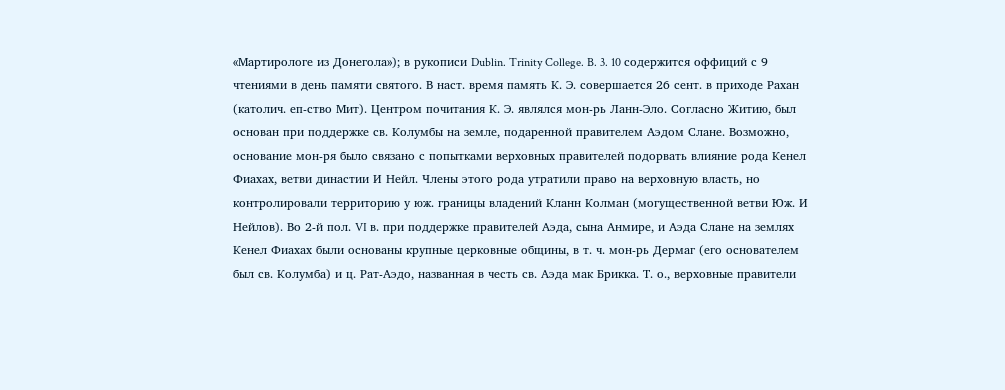«Мартирологе из Донегола»); в рукописи Dublin. Trinity College. B. 3. 10 содержится оффиций с 9 чтениями в день памяти святого. В наст. время память К. Э. совершается 26 сент. в приходе Рахан (католич. еп-ство Мит). Центром почитания К. Э. являлся мон-рь Ланн-Эло. Согласно Житию, был основан при поддержке св. Колумбы на земле, подаренной правителем Аэдом Слане. Возможно, основание мон-ря было связано с попытками верховных правителей подорвать влияние рода Кенел Фиахах, ветви династии И Нейл. Члены этого рода утратили право на верховную власть, но контролировали территорию у юж. границы владений Кланн Колман (могущественной ветви Юж. И Нейлов). Во 2-й пол. VI в. при поддержке правителей Аэда, сына Анмире, и Аэда Слане на землях Кенел Фиахах были основаны крупные церковные общины, в т. ч. мон-рь Дермаг (его основателем был св. Колумба) и ц. Рат-Аэдо, названная в честь св. Аэда мак Брикка. Т. о., верховные правители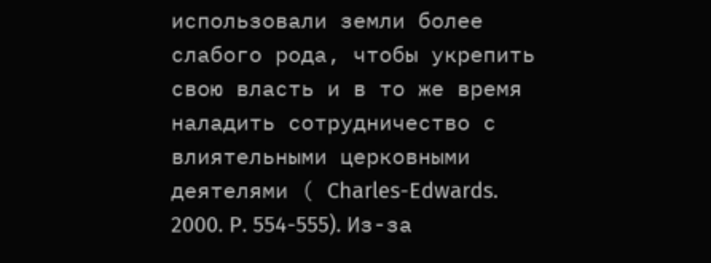использовали земли более слабого рода, чтобы укрепить свою власть и в то же время наладить сотрудничество с влиятельными церковными деятелями ( Charles-Edwards. 2000. P. 554-555). Из-за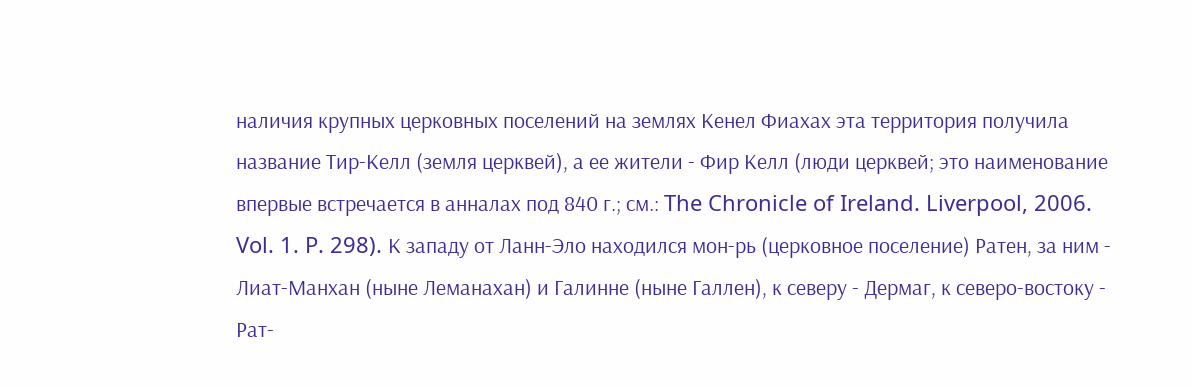наличия крупных церковных поселений на землях Кенел Фиахах эта территория получила название Тир-Келл (земля церквей), а ее жители - Фир Келл (люди церквей; это наименование впервые встречается в анналах под 840 г.; см.: The Chronicle of Ireland. Liverpool, 2006. Vol. 1. P. 298). К западу от Ланн-Эло находился мон-рь (церковное поселение) Ратен, за ним - Лиат-Манхан (ныне Леманахан) и Галинне (ныне Галлен), к северу - Дермаг, к северо-востоку - Рат-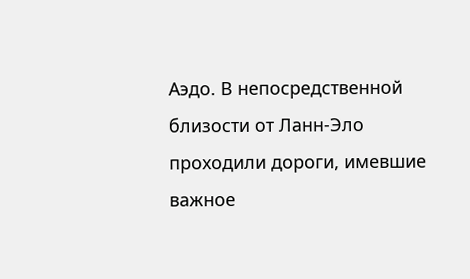Аэдо. В непосредственной близости от Ланн-Эло проходили дороги, имевшие важное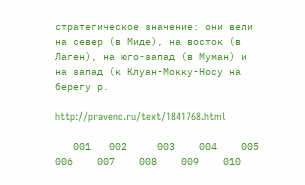стратегическое значение: они вели на север (в Миде), на восток (в Лаген), на юго-запад (в Муман) и на запад (к Клуан-Мокку-Носу на берегу р.

http://pravenc.ru/text/1841768.html

   001   002     003    004    005    006    007    008    009    010